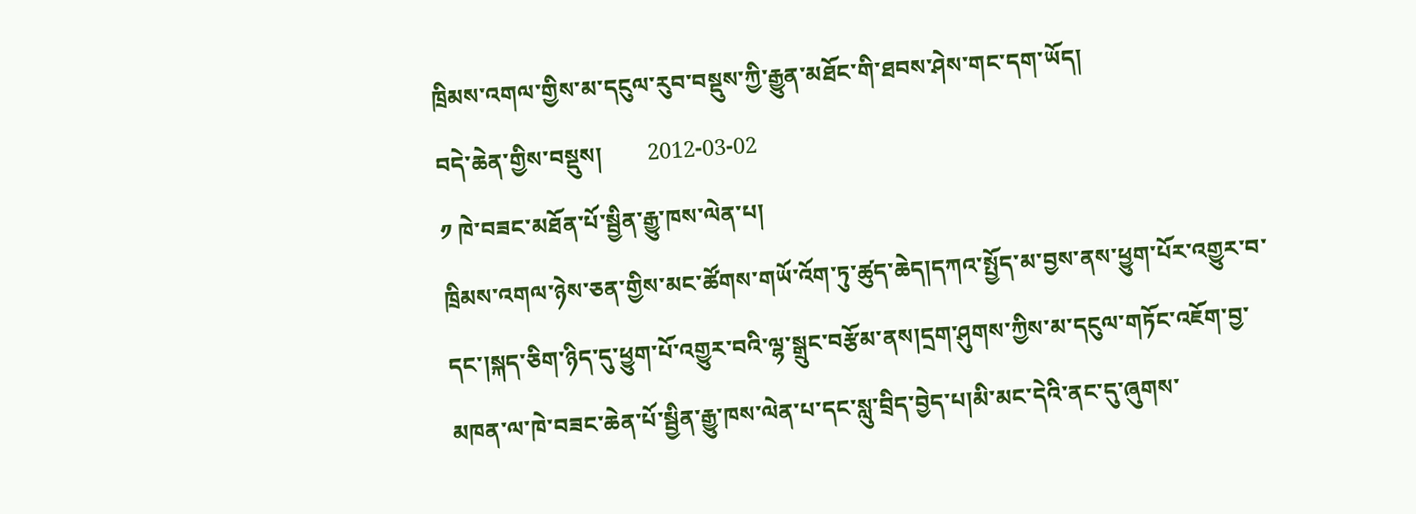ཁྲིམས་འགལ་གྱིས་མ་དངུལ་རུབ་བསྡུས་ཀྱི་རྒྱུན་མཐོང་གི་ཐབས་ཤེས་གང་དག་ཡོད།
བདེ་ཆེན་གྱིས་བསྡུས།        2012-03-02
༡ ཁེ་བཟང་མཐོན་པོ་སྦྱིན་རྒྱུ་ཁས་ལེན་པ།
ཁྲིམས་འགལ་ཉེས་ཅན་གྱིས་མང་ཚོགས་གཡོ་འོག་ཏུ་ཚུད་ཆེད།དཀའ་སྤྱོད་མ་བྱས་ནས་ཕྱུག་པོར་འགྱུར་བ་དང་།སྐད་ཅིག་ཉིད་དུ་ཕྱུག་པོ་འགྱུར་བའི་ལྷ་སྒྲུང་བརྩོམ་ནས།དྲག་ཤུགས་ཀྱིས་མ་དངུལ་གཏོང་འཇོག་བྱ་མཁན་ལ་ཁེ་བཟང་ཆེན་པོ་སྦྱིན་རྒྱུ་ཁས་ལེན་པ་དང་སླུ་བྲིད་བྱེད་པ།མི་མང་དེའི་ནང་དུ་ཞུགས་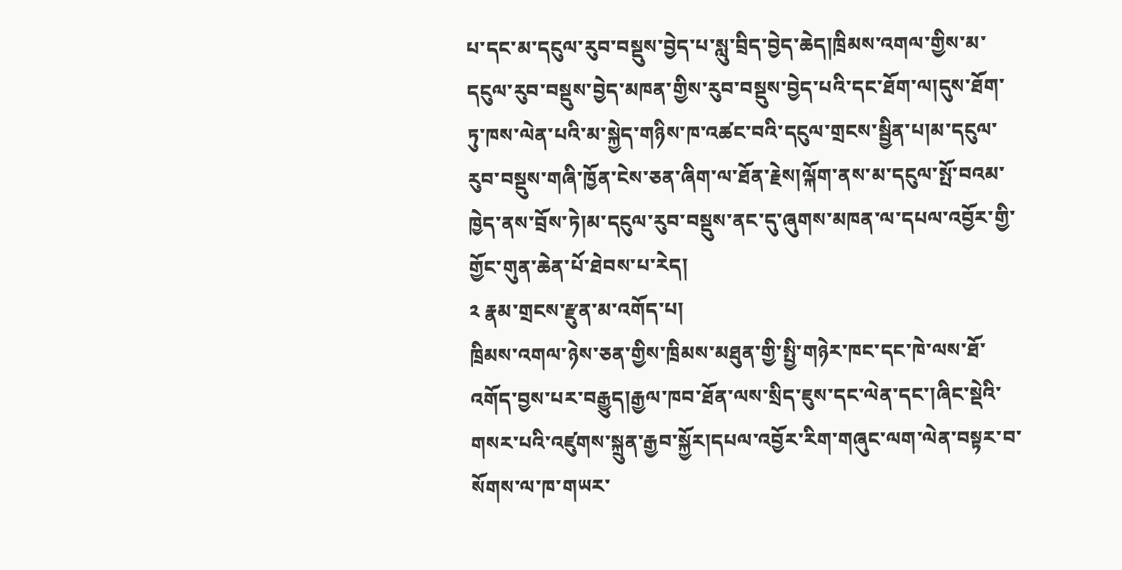པ་དང་མ་དངུལ་རུབ་བསྡུས་བྱེད་པ་སླུ་བྲིད་བྱེད་ཆེད།ཁྲིམས་འགལ་གྱིས་མ་དངུལ་རུབ་བསྡུས་བྱེད་མཁན་གྱིས་རུབ་བསྡུས་བྱེད་པའི་དང་ཐོག་ལ།དུས་ཐོག་ཏུ་ཁས་ལེན་པའི་མ་སྐྱེད་གཉིས་ཁ་འཚང་བའི་དངུལ་གྲངས་སྦྱིན་པ།མ་དངུལ་རུབ་བསྡུས་གཞི་ཁྱོན་ངེས་ཅན་ཞིག་ལ་ཐོན་རྗེས།ལྐོག་ནས་མ་དངུལ་སྤོ་བའམ་ཁྱེད་ནས་བྲོས་ཏེ།མ་དངུལ་རུབ་བསྡུས་ནང་དུ་ཞུགས་མཁན་ལ་དཔལ་འབྱོར་གྱི་གྱོང་གུན་ཆེན་པོ་ཐེབས་པ་རེད།
༢ རྣམ་གྲངས་རྫུན་མ་འགོད་པ།
ཁྲིམས་འགལ་ཉེས་ཅན་གྱིས་ཁྲིམས་མཐུན་གྱི་སྤྱི་གཉེར་ཁང་དང་ཁེ་ལས་ཐོ་འགོད་བྱས་པར་བརྒྱུད།རྒྱལ་ཁབ་ཐོན་ལས་སྲིད་ཇུས་དང་ལེན་དང་།ཞིང་སྡེའི་གསར་པའི་འཛུགས་སྐྲུན་རྒྱབ་སྐྱོར།དཔལ་འབྱོར་རིག་གཞུང་ལག་ལེན་བསྟར་བ་སོགས་ལ་ཁ་གཡར་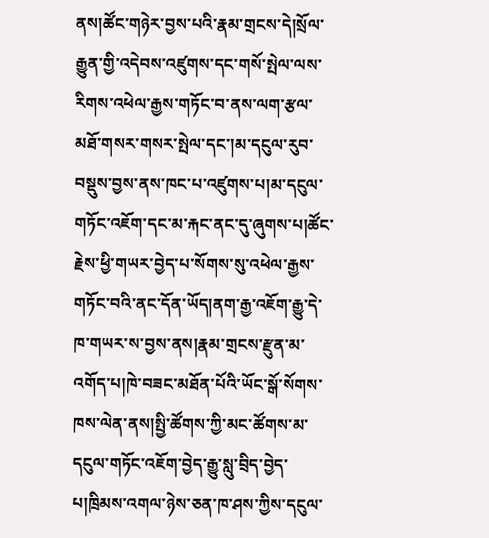ནས།ཚོང་གཉེར་བྱས་པའི་རྣམ་གྲངས་དེ།སྲོལ་རྒྱུན་གྱི་འདེབས་འཛུགས་དང་གསོ་སྤེལ་ལས་རིགས་འཕེལ་རྒྱས་གཏོང་བ་ནས་ལག་རྩལ་མཐོ་གསར་གསར་སྤེལ་དང་།མ་དངུལ་རུབ་བསྡུས་བྱས་ནས་ཁང་པ་འཛུགས་པ།མ་དངུལ་གཏོང་འཇོག་དང་མ་རྐང་ནང་དུ་ཞུགས་པ།ཚོང་རྗེས་ཕྱི་གཡར་བྱེད་པ་སོགས་སུ་འཕེལ་རྒྱས་གཏོང་བའི་ནང་དོན་ཡོད།ནག་རྒྱ་འཇོག་རྒྱུ་དེ་ཁ་གཡར་ས་བྱས་ནས།རྣམ་གྲངས་རྫུན་མ་འགོད་པ།ཁེ་བཟང་མཐོན་པོའི་ཡོང་སྒོ་སོགས་ཁས་ལེན་ནས།སྤྱི་ཚོགས་ཀྱི་མང་ཚོགས་མ་དངུལ་གཏོང་འཇོག་བྱེད་རྒྱུ་སླུ་བྲིད་བྱེད་པ།ཁྲིམས་འགལ་ཉེས་ཅན་ཁ་ཤས་ཀྱིས་དངུལ་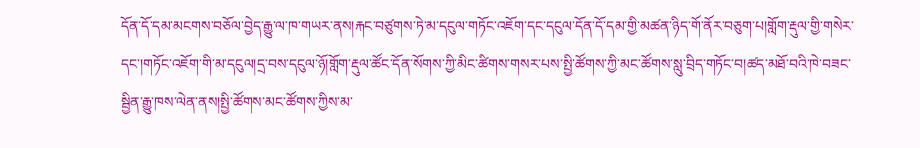དོན་དོ་དམ་མངགས་བཅོལ་བྱེད་རྒྱུ་ལ་ཁ་གཡར་ནས།རྐང་བཙུགས་ཏེ་མ་དངུལ་གཏོང་འཇོག་དང་དངུལ་དོན་དོ་དམ་གྱི་མཚན་ཉིད་གོ་ནོར་བཅུག་པ།གློག་རྡུལ་གྱི་གསེར་དང་།གཏོང་འཇོག་གི་མ་དངུལ།དྲ་བས་དངུལ་ཉོ།གློག་རྡུལ་ཚོང་དོན་སོགས་ཀྱི་མིང་ཚིགས་གསར་པས་སྤྱི་ཚོགས་ཀྱི་མང་ཚོགས་སླུ་བྲིད་གཏོང་བ།ཚད་མཐོ་བའི་ཁེ་བཟང་སྦྱིན་རྒྱུ་ཁས་ལེན་ནས།སྤྱི་ཚོགས་མང་ཚོགས་ཀྱིས་མ་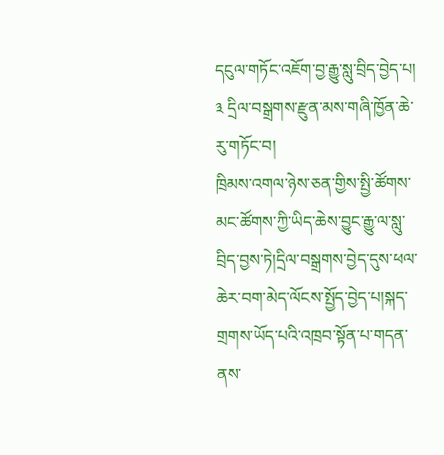དངུལ་གཏོང་འཇོག་བྱ་རྒྱུ་སླུ་བྲིད་བྱེད་པ།
༣ དྲིལ་བསྒྲགས་རྫུན་མས་གཞི་ཁྱོན་ཆེ་རུ་གཏོང་བ།
ཁྲིམས་འགལ་ཉེས་ཅན་གྱིས་སྤྱི་ཚོགས་མང་ཚོགས་ཀྱི་ཡིད་ཆེས་བྱུང་རྒྱུ་ལ་སླུ་བྲིད་བྱས་ཏེ།དྲིལ་བསྒྲགས་བྱེད་དུས་ཕལ་ཆེར་བག་མེད་ལོངས་སྤྱོད་བྱེད་པ།སྐད་གྲགས་ཡོད་པའི་འཁྲབ་སྟོན་པ་གདན་ནས་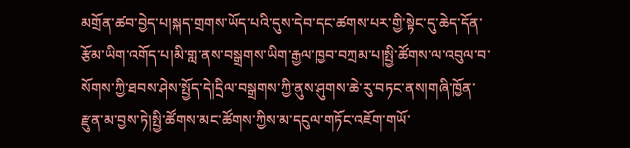མགྲོན་ཚབ་བྱེད་པ།སྐད་གྲགས་ཡོད་པའི་དུས་དེབ་དང་ཚགས་པར་གྱི་སྟེང་དུ་ཆེད་དོན་རྩོམ་ཡིག་འགོད་པ།མི་གླ་ནས་བསྒྲགས་ཡིག་རྒྱལ་ཁྱབ་བཀྲམ་པ།སྤྱི་ཚོགས་ལ་འབུལ་བ་སོགས་ཀྱི་ཐབས་ཤེས་སྤྱོད་དེ།དྲིལ་བསྒྲགས་ཀྱི་ནུས་ཤུགས་ཆེ་རུ་བཏང་ནས།གཞི་ཁྱོན་རྫུན་མ་བྱས་ཏེ།སྤྱི་ཚོགས་མང་ཚོགས་ཀྱིས་མ་དངུལ་གཏོང་འཇོག་གཡོ་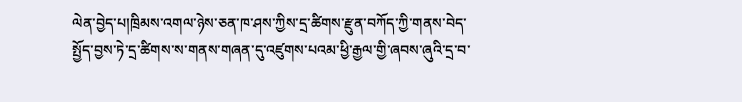ལེན་བྱེད་པ།ཁྲིམས་འགལ་ཉེས་ཅན་ཁ་ཤས་ཀྱིས་དྲ་ཚིགས་རྫུན་བཀོད་ཀྱི་གནས་བེད་སྤྱོད་བྱས་ཏེ་དྲ་ཚིགས་ས་གནས་གཞན་དུ་འཛུགས་པའམ་ཕྱི་རྒྱལ་གྱི་ཞབས་ཞུའི་དྲ་བ་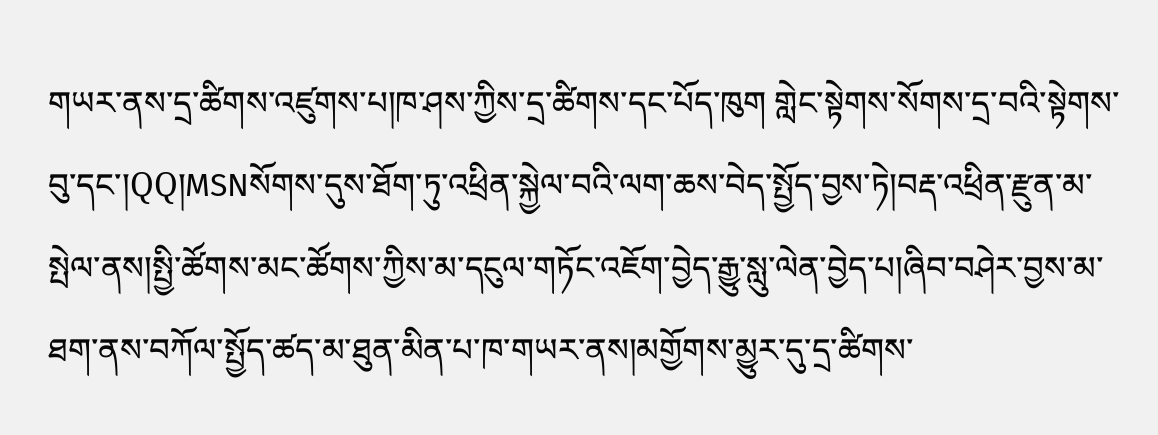གཡར་ནས་དྲ་ཚིགས་འཛུགས་པ།ཁ་ཤས་ཀྱིས་དྲ་ཚིགས་དང་པོད་ཁུག གླེང་སྟེགས་སོགས་དྲ་བའི་སྟེགས་བུ་དང་།QQ།MSNསོགས་དུས་ཐོག་ཏུ་འཕྲིན་སྐྱེལ་བའི་ལག་ཆས་བེད་སྤྱོད་བྱས་ཏེ།བརྡ་འཕྲིན་རྫུན་མ་སྤེལ་ནས།སྤྱི་ཚོགས་མང་ཚོགས་ཀྱིས་མ་དངུལ་གཏོང་འཇོག་བྱེད་རྒྱུ་སླུ་ལེན་བྱེད་པ།ཞིབ་བཤེར་བྱས་མ་ཐག་ནས་བཀོལ་སྤྱོད་ཚད་མ་ཐུན་མིན་པ་ཁ་གཡར་ནས།མགྱོགས་མྱུར་དུ་དྲ་ཚིགས་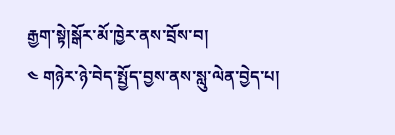རྒྱག་སྟེ།སྒོར་མོ་ཁྱེར་ནས་བྲོས་བ།
༤ གཉེར་ཉེ་བེད་སྤྱོད་བྱས་ནས་སླུ་ལེན་བྱེད་པ།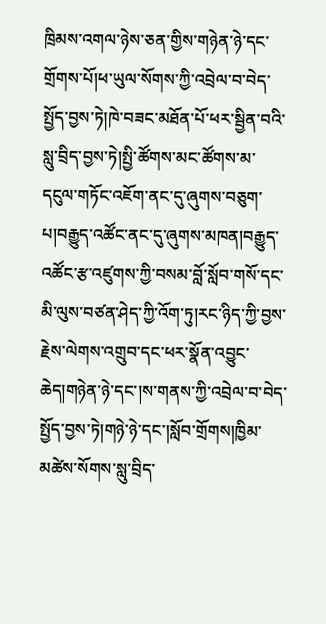ཁྲིམས་འགལ་ཉེས་ཅན་གྱིས་གཉེན་ཉེ་དང་གྲོགས་པོ།ཕ་ཡུལ་སོགས་ཀྱི་འབྲེལ་བ་བེད་སྤྱོད་བྱས་ཏེ།ཁེ་བཟང་མཐོན་པོ་ཕར་སྦྱིན་བའི་སླུ་བྲིད་བྱས་ཏེ།སྤྱི་ཚོགས་མང་ཚོགས་མ་དངུལ་གཏོང་འཇོག་ནང་དུ་ཞུགས་བཅུག་པ།བརྒྱུད་འཚོང་ནང་དུ་ཞུགས་མཁན།བརྒྱུད་འཚོང་རྩ་འཛུགས་ཀྱི་བསམ་བློ་སློབ་གསོ་དང་མི་ལུས་བཙན་ཤེད་ཀྱི་འོག་ཏུ།རང་ཉིད་ཀྱི་བྱས་རྗེས་ལེགས་འགྲུབ་དང་ཕར་སྣོན་འབྱུང་ཆེད།གཉེན་ཉེ་དང་།ས་གནས་ཀྱི་འབྲེལ་བ་བེད་སྤྱོད་བྱས་ཏེ།གཉེ་ཉེ་དང་།སློབ་གྲོགས།ཁྱིམ་མཚེས་སོགས་སླུ་བྲིད་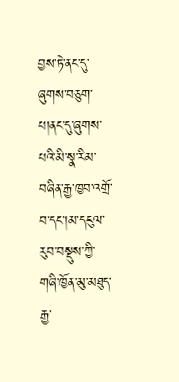བྱས་ཏེ་ནང་དུ་ཞུགས་བཅུག་པ།ནང་དུ་ཞུགས་པའི་མི་སྣ་རིམ་བཞིན་རྒྱ་ཁྱབ་འགྲོ་བ་དང་།མ་དངུལ་རུབ་བསྡུས་ཀྱི་གཞི་ཁྱོན་མུ་མཐུད་རྒྱ་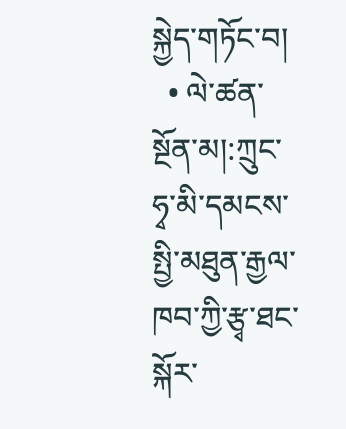སྐྱེད་གཏོང་བ།
  • ལེ་ཚན་སྔོན་མ།:ཀྲུང་ཧྭ་མི་དམངས་སྤྱི་མཐུན་རྒྱལ་ཁབ་ཀྱི་རྩྭ་ཐང་སྐོར་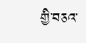གྱི་བཅའ་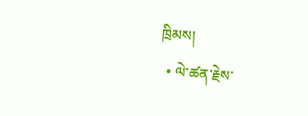ཁྲིམས།
  • ལེ་ཚན་རྗེས་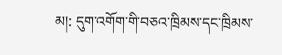མ།: དུག་འགོག་གི་བཅའ་ཁྲིམས་དང་ཁྲིམས་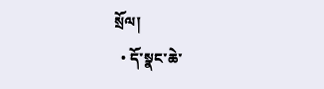སྲོལ།
  • དོ་སྣང་ཆེ་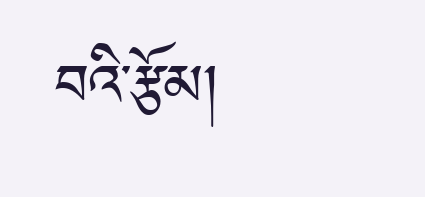བའི་རྩོམ།